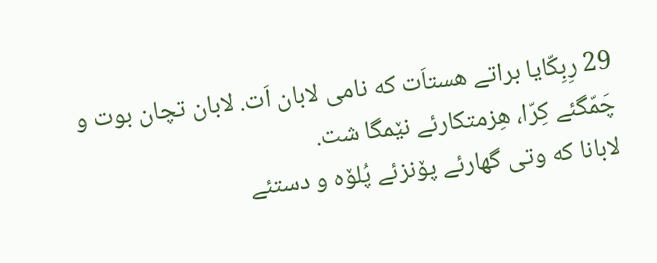29 رِبِکّایا براتے هستاَت که نامی لابان اَت. لابان تچان بوت و چَمّگئے کِرّا، هِزمتکارئے نێمگا شت.
لابانا که وتی گهارئے پۆنزئے پُلۆه و دستئے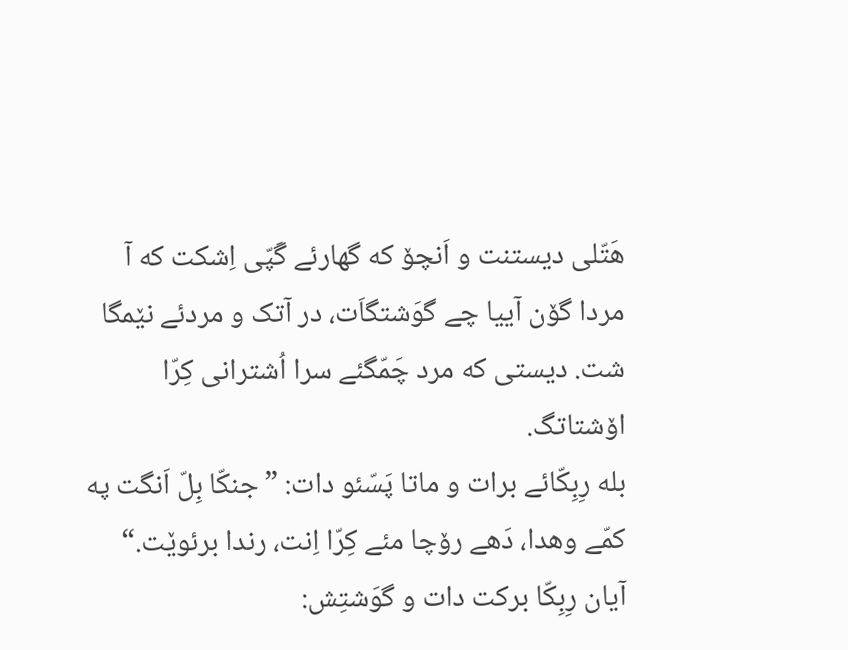هَتّلی دیستنت و اَنچۆ که گهارئے گَپّی اِشکت که آ مردا گۆن آییا چے گوَشتگاَت، در آتک و مردئے نێمگا شت. دیستی که مرد چَمّگئے سرا اُشترانی کِرّا اۆشتاتگ.
بله رِبِکّائے برات و ماتا پَسّئو دات: ”جنکّا بِلّ اَنگت په کمّے وهدا، دَهے رۆچا مئے کِرّا اِنت، رندا برئوێت.“
آیان رِبِکّا برکت دات و گوَشتِش: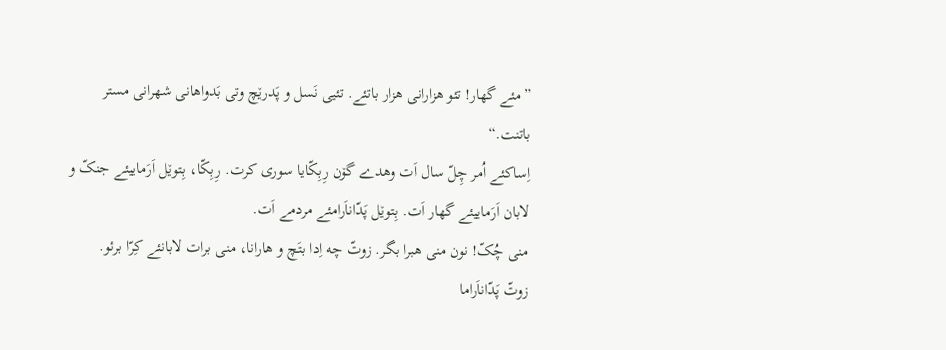”مئے گهار! تئو هزارانی هزار باتئے. تئیی نَسل و پَدرێچ وتی بَدواهانی شهرانی مستر باتنت.“
اِساکئے اُمر چِلّ سال اَت وهدے گۆن رِبِکّایا سوری کرت. رِبِکّا، بِتوێل اَرَماییئے جنکّ و لابان اَرَماییئے گهار اَت. بِتوێل پَدّاناَرامئے مردمے اَت.
منی چُکّ! نون منی هبرا بگر. زوتّ چه اِدا بتَچ و هارانا، منی برات لابانئے کِرّا برئو.
زوتّ پَدّاناَراما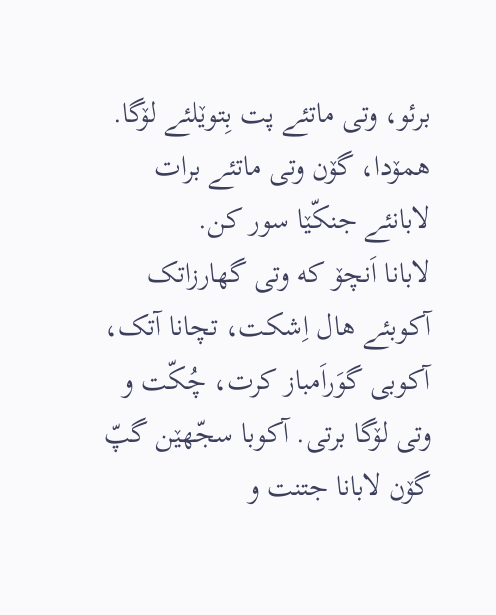برئو، وتی ماتئے پت بِتوێلئے لۆگا. همۆدا، گۆن وتی ماتئے برات لابانئے جنکّێا سور کن.
لابانا اَنچۆ که وتی گهارزاتک آکوبئے هال اِشکت، تچانا آتک، آکوبی گوَراَمباز کرت، چُکّت و وتی لۆگا برتی. آکوبا سجّهێن گپّ گۆن لابانا جتنت و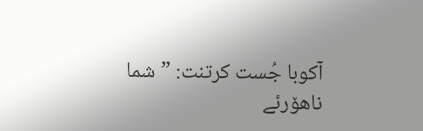آکوبا جُست کرتنت: ”شما ناهۆرئے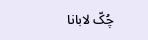چُکّ لابانا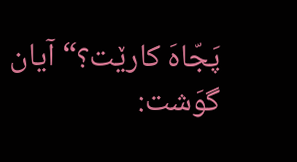پَجّاهَ کارێت؟“ آیان گوَشت: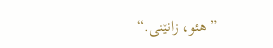”هئو، زانێنی.“